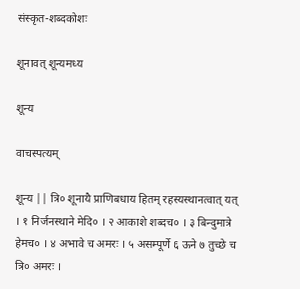संस्कृत-शब्दकोशः

शूनावत् शून्यमध्य

शून्य

वाचस्पत्यम्

शून्य || त्रि० शूनायै प्राणिबधाय हितम् रहस्यस्थानत्वात् यत् । १ निर्जनस्थाने मेदि० । २ आकाशे शब्दच० । ३ बिन्दुमात्रे हेमच० । ४ अभावे च अमरः । ५ असम्पूर्णे ६ ऊने ७ तुच्छे च त्रि० अमरः ।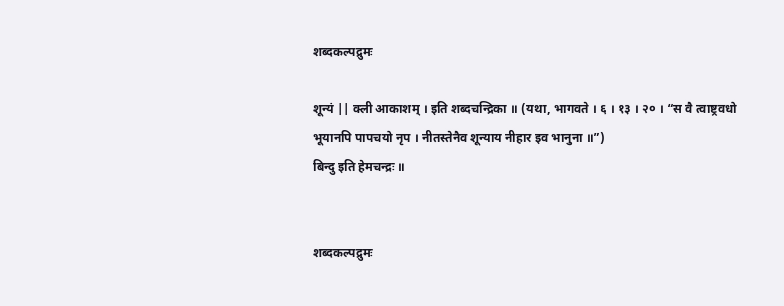शब्दकल्पद्रुमः

शून्यं || क्ली आकाशम् । इति शब्दचन्द्रिका ॥ (यथा, भागवते । ६ । १३ । २० । “स वै त्वाष्ट्रवधो भूयानपि पापचयो नृप । नीतस्तेनैव शून्याय नीहार इव भानुना ॥”)
बिन्दु इति हेमचन्द्रः ॥


शब्दकल्पद्रुमः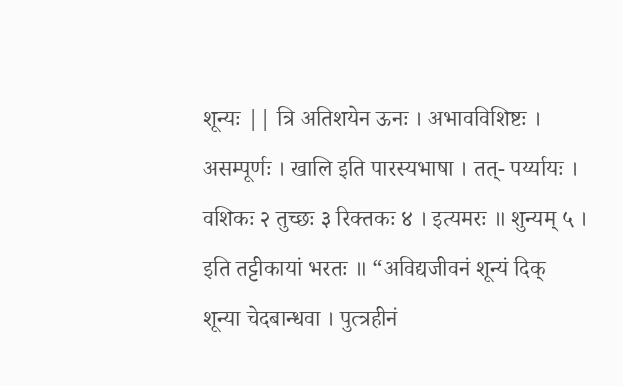शून्यः || त्रि अतिशयेन ऊनः । अभावविशिष्टः । असम्पूर्णः । खालि इति पारस्यभाषा । तत्- पर्य्यायः । वशिकः २ तुच्छः ३ रिक्तकः ४ । इत्यमरः ॥ शुन्यम् ५ । इति तट्टीकायां भरतः ॥ “अविद्यजीवनं शून्यं दिक् शून्या चेदबान्धवा । पुत्त्रहीनं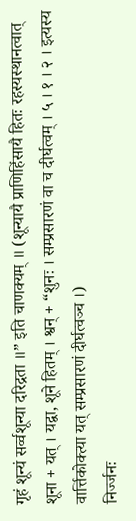गृहं शून्यं सर्व्वशून्या दरिद्रता ॥” इति चाणक्यम् ॥ (शून्यायै प्राणिहिंसायै हितः रहस्यस्थानत्वात् शूना + यत् । यद्वा, शूने हितम् । श्वन् + “शुनः । सम्प्रसारणं वा च दीर्घत्वम् । ५ । १ । २ । इत्यस्य वार्त्तिकोक्त्या यत् सम्प्रसारणं दीर्घत्वञ्च ।)
निर्ज्जनः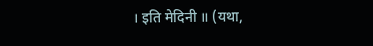। इति मेदिनी ॥ (यथा,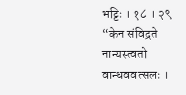भट्टिः । १८ । २९ “केन संविद्रते नान्यस्त्वतो वान्धववत्सलः ।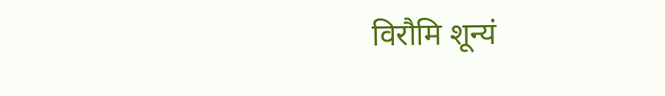विरौमि शून्यं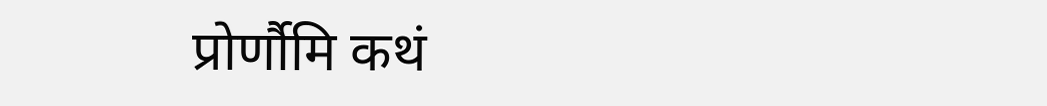प्रोर्णौमि कथं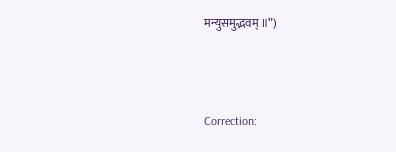मन्युसमुद्भवम् ॥”)



Correction: